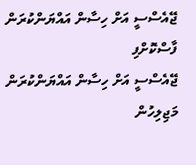ޖޭއެސްސީ އަށް ހިސާން އައްޔަންކުރަން ފާސްކޮށްފި
ޖޭއެސްސީ އަށް ހިސާން އައްޔަންކުރަން މަޖިލިހުން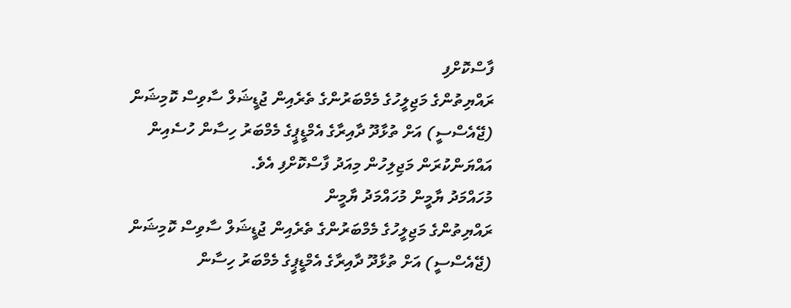ފާސްކޮށްފި
ރައްޔިތުންގެ މަޖިލީހުގެ މެމްބަރުންގެ ތެރެއިން ޖުޑީޝަލް ސާވިސް ކޮމިޝަން (ޖޭއެސްސީ) އަށް ތުޅާދޫ ދާއިރާގެ އެމްޑީޕީގެ މެމްބަރު ހިސާން ހުސެއިން އައްޔަންކުރަން މަޖިލިހުން މިއަދު ފާސްކޮށްފި އެވެ.
މުހައްމަދު ޔާމީން މުހައްމަދު ޔާމީން
ރައްޔިތުންގެ މަޖިލީހުގެ މެމްބަރުންގެ ތެރެއިން ޖުޑީޝަލް ސާވިސް ކޮމިޝަން (ޖޭއެސްސީ) އަށް ތުޅާދޫ ދާއިރާގެ އެމްޑީޕީގެ މެމްބަރު ހިސާން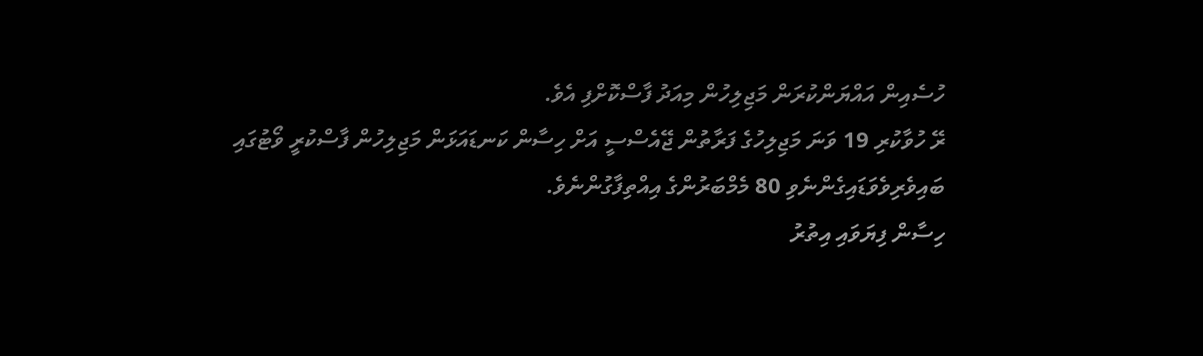ހުސެއިން އައްޔަންކުރަން މަޖިލިހުން މިއަދު ފާސްކޮށްފި އެވެ.
ރޭ ހުވާކުރި 19 ވަނަ މަޖިލިހުގެ ފަރާތުން ޖޭއެސްސީ އަށް ހިސާން ކަނޑައަޅަން މަޖިލިހުން ފާސްކުރީ ވޯޓުގައި ބައިވެރިވެވަޑައިގެންނެވި 80 މެމްބަރުންގެ އިއްތިފާގުންނެވެ.
ހިސާން ފިޔަވައި އިތުރު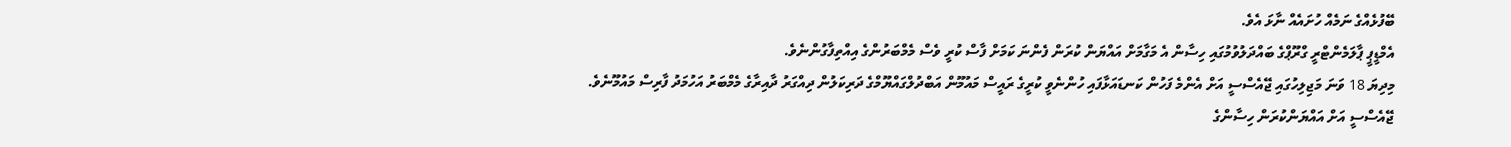ބޭފުޅެއްގެ ނަމެއް ހުށައެއް ނާޅަ އެވެ.
އެމްޑީޕީ ޕާލަމެންޓްރީ ގްރޫޕްގެ ބައްދަލުވުމުގައި ހިސާން އެ މަގާމަށް އައްޔަން ކުރަން ފެންނަ ކަމަށް ފާސް ކުރީ ވެސް މެމްބަރުންގެ އިއްތިފާގުންނެވެ.
މިދިޔަ 18 ވަނަ މަޖިލިހުގައި ޖޭއެސްސީ އަށް އެންމެ ފަހުން ކަނޑައަޅާފައި ހުންނެވީ ކުރީގެ ރައީސް މައުމޫން އަބްދުލްގައްޔޫމްގެ ދަރިކަލުން ދިއްގަރު ދާއިރާގެ މެމްބަރު އަހުމަދު ފާރިސް މައުމޫނެވެ.
ޖޭއެސްސީ އަށް އައްޔަންކުރަން ހިސާންގެ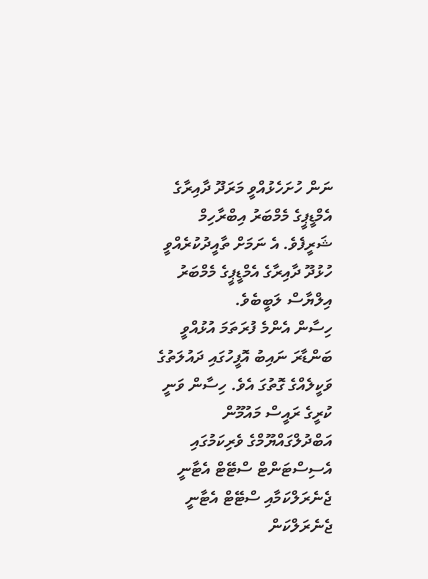ނަން ހުށަހެޅުއްވީ މަރަދޫ ދާއިރާގެ އެމްޑީޕީގެ މެމްބަރު އިބްރާހިމް ޝަރީފެވެ. އެ ނަމަށް ތާއީދުކުރެއްވީ ހުޅުދޫ ދާއިރާގެ އެމްޑީޕީގެ މެމްބަރު އިލްޔާސް ލަބީބެވެ.
ހިސާން އެންމެ ފުރަތަމަ އުޅުއްވީ ބަންޑާރަ ނައިބު އޮފީހުގައި ދައުލަތުގެ ވަކީލެއްގެ ގޮތުގަ އެވެ. ހިސާން ވަނީ ކުރީގެ ރައީސް މައުމޫން އަބްދުލްގައްޔޫމްގެ ވެރިކަމުގައި އެސިސްޓަންޓް ސްޓޭޓް އެޓާނީ ޖެނެރަލްކަމާއި ސްޓޭޓް އެޓާނީ ޖެނެރަލްކަން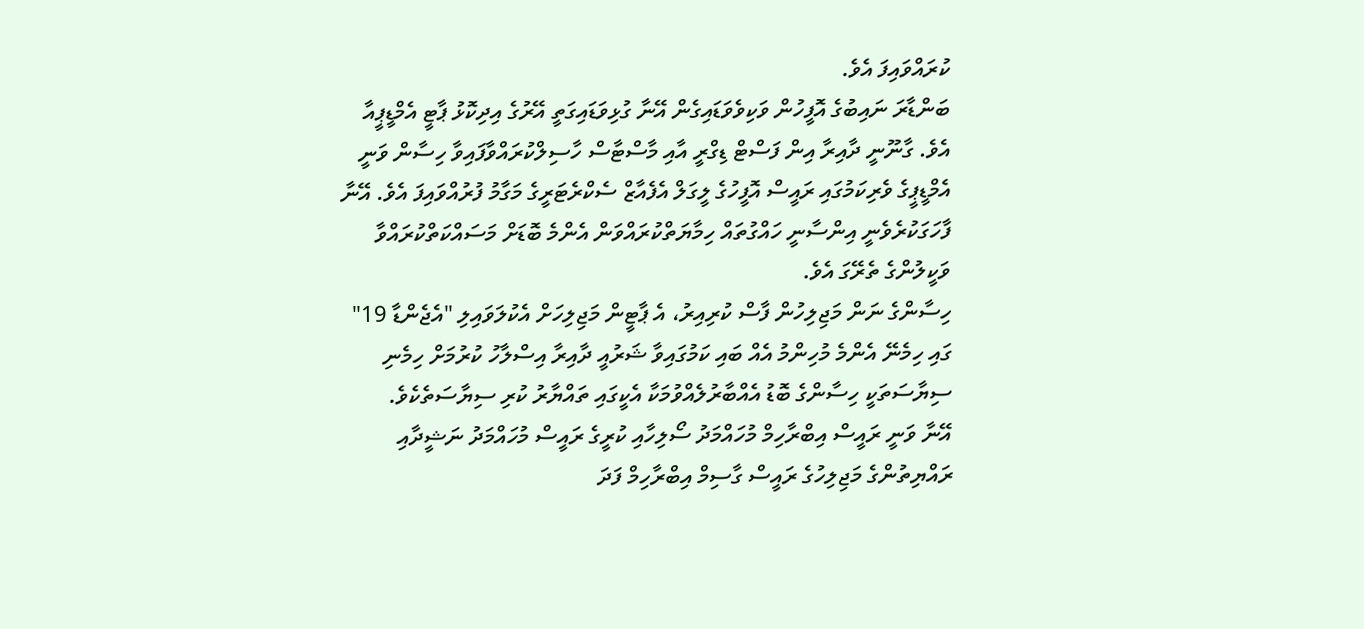ކުރައްވައިފަ އެވެ.
ބަންޑާރަ ނައިބުގެ އޮފީހުން ވަކިވެވަޑައިގެން އޭނާ ގުޅިވަޑައިގަތީ އޭރުގެ އިދިކޮޅު ޕާޓީ އެމްޑީޕީއާ އެވެ. ގާނޫނީ ދާއިރާ އިން ފަސްޓް ޑިގްރީ އާއި މާސްޓާސް ހާސިލްކުރައްވާފައިވާ ހިސާން ވަނީ އެމްޑީޕީގެ ވެރިކަމުގައި ރައީސް އޮފީހުގެ ލީގަލް އެފެއާޒް ސެކްރެޓަރީގެ މަގާމު ފުރުއްވައިފަ އެވެ. އޭނާ ފާހަގަކުރެވެނީ އިންސާނީ ހައްގުތައް ހިމާޔަތްކުރައްވަން އެންމެ ބޮޑަށް މަސައްކަތްކުރައްވާ ވަކީލުންގެ ތެރޭގަ އެވެ.
ހިސާންގެ ނަން މަޖިލިހުން ފާސް ކުރިއިރު، އެ ޕާޓީން މަޖިލިހަށް އެކުލަވައިލި "އެޖެންޑާ 19" ގައި ހިމެނޭ އެންމެ މުހިންމު އެއް ބައި ކަމުގައިވާ ޝަރުއީ ދާއިރާ އިސްލާހު ކުރުމަށް ހިމެނި ސިޔާސަތަކީ ހިސާންގެ ބޮޑު އެއްބާރުލެއްވުމަކާ އެކީގައި ތައްޔާރު ކުރި ސިޔާސަތެކެވެ.
އޭނާ ވަނީ ރައީސް އިބްރާހިމް މުހައްމަދު ސޯލިހާއި ކުރީގެ ރައީސް މުހައްމަދު ނަޝީދާއި ރައްޔިތުންގެ މަޖިލިހުގެ ރައީސް ގާސިމް އިބްރާހިމް ފަދަ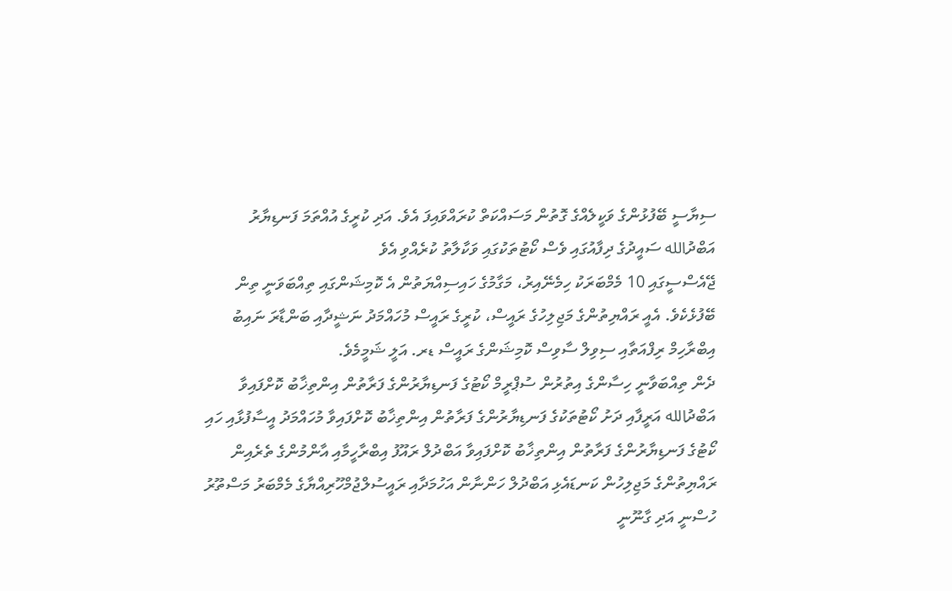ސިޔާސީ ބޭފުޅުންގެ ވަކީލެއްގެ ގޮތުން މަސައްކަތް ކުރައްވައިފަ އެވެ. އަދި ކުރީގެ އުއްތަމަ ފަނޑިޔާރު އަބްދުالله ސައީދުގެ ދިފާއުގައި ވެސް ކޯޓުތަކުގައި ވަކާލާތު ކުރެއްވި އެވެ
ޖޭއެސްސީގައި 10 މެމްބަރަކު ހިމެނޭއިރު، މަގާމުގެ ހައިސިއްޔަތުން އެ ކޮމިޝަންގައި ތިއްބަވަނީ ތިން ބޭފުޅެކެވެ. އެއީ ރައްޔިތުންގެ މަޖިލިހުގެ ރައީސް، ކުރީގެ ރައީސް މުހައްމަދު ނަޝީދާއި ބަންޑާރަ ނައިބު އިބްރާހިމް ރިފްއަތާއި ސިވިލް ސާވިސް ކޮމިޝަންގެ ރައީސް ޑރ. އަލީ ޝަމީމެވެ.
ދެން ތިއްބަވާނީ ހިސާންގެ އިތުރުން ސުޕްރީމް ކޯޓުގެ ފަނޑިޔާރުންގެ ފަރާތުން އިންތިޚާބު ކޮށްފައިވާ އަބްދުالله އަރީފާއި ދަށު ކޯޓުތަކުގެ ފަނޑިޔާރުންގެ ފަރާތުން އިންތިޚާބު ކޮށްފައިވާ މުހައްމަދު އީސާފުޅާއި ހައި ކޯޓުގެ ފަނޑިޔާރުންގެ ފަރާތުން އިންތިޚާބު ކޮށްފައިވާ އަބްދުލް ރައޫފު އިބްރާހީމާއި އާންމުންގެ ތެރެއިން ރައްޔިތުންގެ މަޖިލިހުން ކަނޑައެޅި އަބްދުލް ހަންނާން އަހުމަދާއި ރައީސުލްޖުމްހޫރިއްޔާގެ މެމްބަރު މަސްތޫރު ހުސްނީ އަދި ގާނޫނީ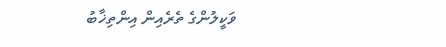ވަކީލުންގެ ތެރެއިން އިންތިޚާބު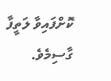ކޮށްފައިވާ ލަތީފާ ގާސިމެވެ.